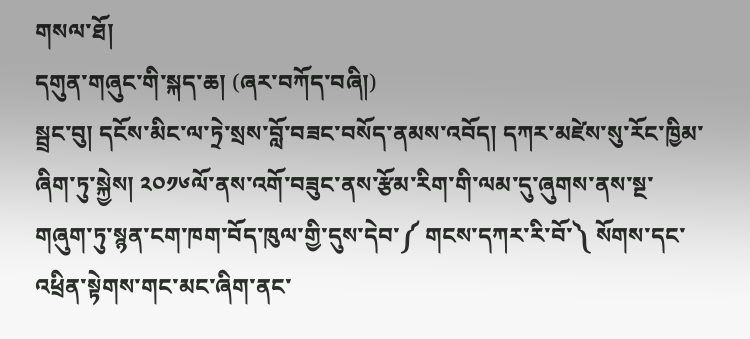གསལ་ཐོ།
དགུན་གཞུང་གི་སྐད་ཆ། (ཞར་བཀོད་བཞི།)
སྦྲང་བུ། དངོས་མིང་ལ་ཏྲེ་སྲས་བློ་བཟང་བསོད་ནམས་འབོད། དཀར་མཛེས་སུ་རོང་ཁྱིམ་ཞིག་ཏུ་སྐྱེས། ༢༠༡༦ལོ་ནས་འགོ་བཟུང་ནས་རྩོམ་རིག་གི་ལམ་དུ་ཞུགས་ནས་སྔ་གཞུག་ཏུ་སྙན་ངག་ཁག་བོད་ཁུལ་གྱི་དུས་དེབ་༼ གངས་དཀར་རི་བོ་༽ སོགས་དང་འཕྲིན་སྟེགས་གང་མང་ཞིག་ནང་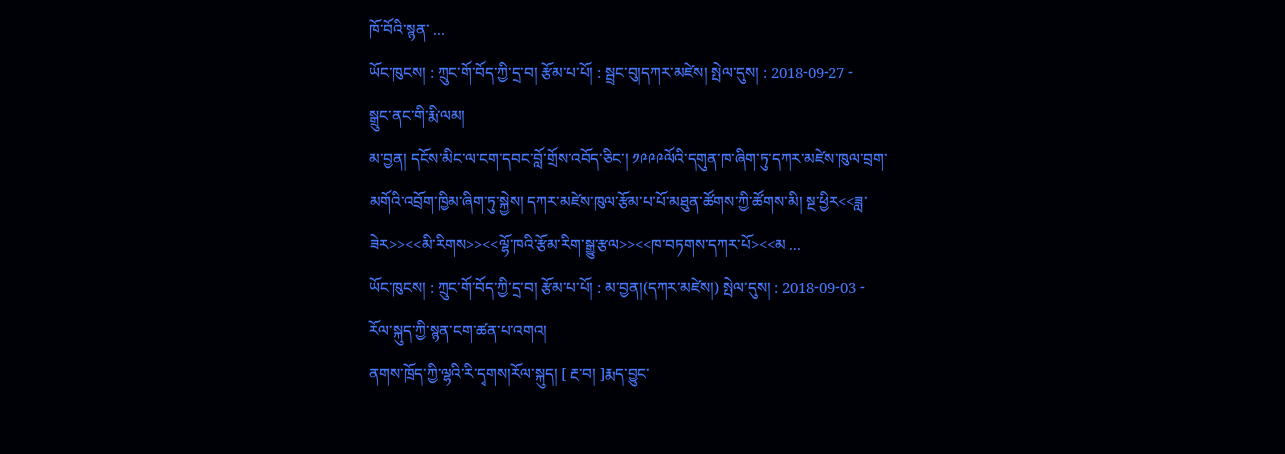ཁོ་བོའི་སྙན་ ...
ཡོང་ཁུངས། : ཀྲུང་གོ་བོད་ཀྱི་དྲ་བ། རྩོམ་པ་པོ། : སྦྲང་བུ།དཀར་མཛེས། སྤེལ་དུས། : 2018-09-27 -
སྒྲུང་ནང་གི་རྨི་ལམ།
མ་བྱན། དངོས་མིང་ལ་ངག་དབང་བློ་གྲོས་འབོད་ཅིང་། ༡༩༩༩ལོའི་དགུན་ཁ་ཞིག་ཏུ་དཀར་མཛེས་ཁུལ་བྲག་མགོའི་འབྲོག་ཁྱིམ་ཞིག་ཏུ་སྐྱེས། དཀར་མཛེས་ཁུལ་རྩོམ་པ་པོ་མཐུན་ཚོགས་ཀྱི་ཚོགས་མི། སྔ་ཕྱིར<<ཟླ་ཟེར>><<མི་རིགས>><<ལྷོ་ཁའི་རྩོམ་རིག་སྒྱུ་རྩལ>><<ཁ་བཏགས་དཀར་པོ><<མ ...
ཡོང་ཁུངས། : ཀྲུང་གོ་བོད་ཀྱི་དྲ་བ། རྩོམ་པ་པོ། : མ་བྱན།(དཀར་མཛེས།) སྤེལ་དུས། : 2018-09-03 -
རོལ་སྐུད་ཀྱི་སྙན་ངག་ཚན་པ་འགའ།
ནགས་ཁྲོད་ཀྱི་ལྷའི་རི་དྭགས།རོལ་སྐུད། [ རྔ་བ། ]རྨད་བྱུང་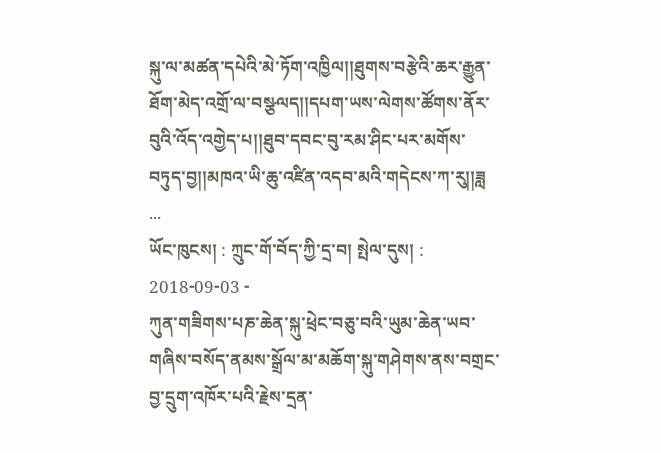སྐུ་ལ་མཚན་དཔེའི་མེ་ཏོག་འཁྱིལ།།ཐུགས་བརྩེའི་ཆར་རྒྱུན་ཐོག་མེད་འགྲོ་ལ་བསྩལད།།དཔག་ཡས་ལེགས་ཚོགས་ནོར་བུའི་འོད་འགྱེད་པ།།ཐུབ་དབང་བུ་རམ་ཤིང་པར་མགོས་བཏུད་བྱ།།མཁའ་ཡི་ཆུ་འཛིན་འདབ་མའི་གདེངས་ཀ་རུ།།ཟླ ...
ཡོང་ཁུངས། : ཀྲུང་གོ་བོད་ཀྱི་དྲ་བ། སྤེལ་དུས། : 2018-09-03 -
ཀུན་གཟིགས་པཎ་ཆེན་སྐུ་ཕྲེང་བཅུ་བའི་ཡུམ་ཆེན་ཡབ་གཞིས་བསོད་ནམས་སྒྲོལ་མ་མཆོག་སྐུ་གཤེགས་ནས་བགྲང་བྱ་དྲུག་འཁོར་པའི་རྗེས་དྲན་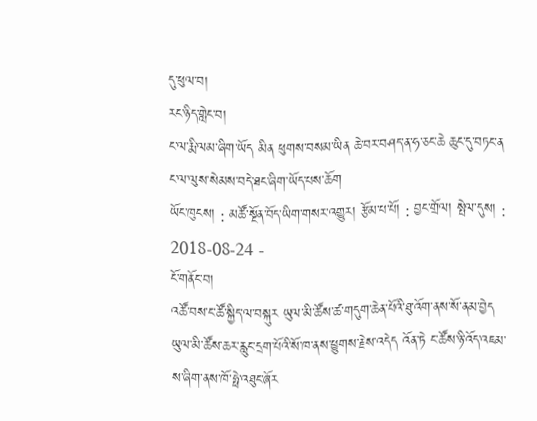དུ་ཕུལ་བ།
རང་ཉིད་གླེང་བ།
ང་ལ་རྨི་ལམ་ཞིག་ཡོད མིན ཕུགས་བསམ་ཡིན ཆེ་བར་བཤད་ན་ཧ་ཅང་ཆེ ཆུང་དུ་བཏང་ན ང་ལ་ལུས་སེམས་བདེ་ཐང་ཞིག་ཡོད་པས་ཆོག
ཡོང་ཁུངས། : མཚོ་སྔོན་བོད་ཡིག་གསར་འགྱུར། རྩོམ་པ་པོ། : བྱང་གྲོལ། སྤེལ་དུས། : 2018-08-24 -
ངོ་གནོང་བ།
འཚོ་བས་ང་ཚོ་སྐྱིད་ལ་བསྐུར ཡུལ་མི་ཚོས་ཚ་གདུག་ཆེན་པོའི་ཐུ་འོག་ནས་སོ་ནམ་བྱེད ཡུལ་མི་ཚོས་ཆར་རླུང་དྲག་པོའི་སོ་ཁ་ནས་ཕྱུགས་རྗེས་འདེད འོན་ཏེ ང་ཚོས་ཉི་འོད་འཇམ་ས་ཞིག་ནས་ཁོ་ཧྥེ་འཐུང་ཞོར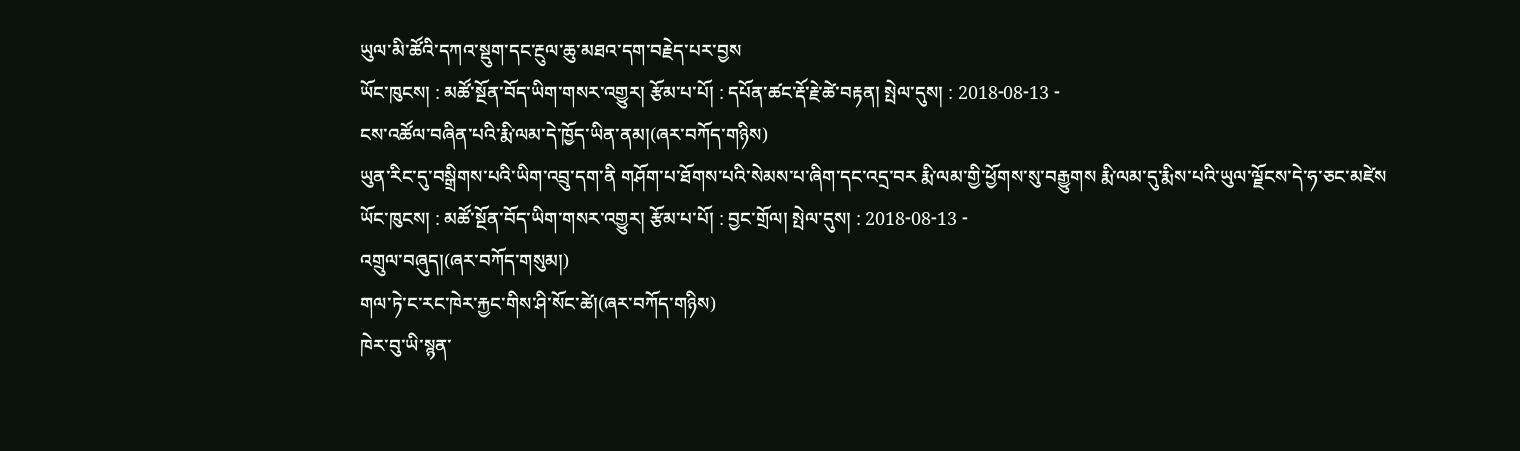ཡུལ་མི་ཚོའི་དཀའ་སྡུག་དང་རྔུལ་ཆུ་མཐའ་དག་བརྗེད་པར་བྱས
ཡོང་ཁུངས། : མཚོ་སྔོན་བོད་ཡིག་གསར་འགྱུར། རྩོམ་པ་པོ། : དཔོན་ཚང་རྡོ་རྗེ་ཚེ་བརྟན། སྤེལ་དུས། : 2018-08-13 -
ངས་འཚོལ་བཞིན་པའི་རྨི་ལམ་དེ་ཁྱོད་ཡིན་ནམ།(ཞར་བཀོད་གཉིས)
ཡུན་རིང་དུ་བསྒྲིགས་པའི་ཡིག་འབྲུ་དག་ནི གཤོག་པ་ཐོགས་པའི་སེམས་པ་ཞིག་དང་འདྲ་བར རྨི་ལམ་གྱི་ཕྱོགས་སུ་བརྒྱུགས རྨི་ལམ་དུ་རྨིས་པའི་ཡུལ་ལྗོངས་དེ་ཧ་ཅང་མཛེས
ཡོང་ཁུངས། : མཚོ་སྔོན་བོད་ཡིག་གསར་འགྱུར། རྩོམ་པ་པོ། : བྱང་གྲོལ། སྤེལ་དུས། : 2018-08-13 -
འགྲུལ་བཞུད།(ཞར་བཀོད་གསུམ།)
གལ་ཏེ་ང་རང་ཁེར་རྐྱང་གིས་ཤི་སོང་ཚེ།(ཞར་བཀོད་གཉིས)
ཁེར་བུ་ཡི་སྙན་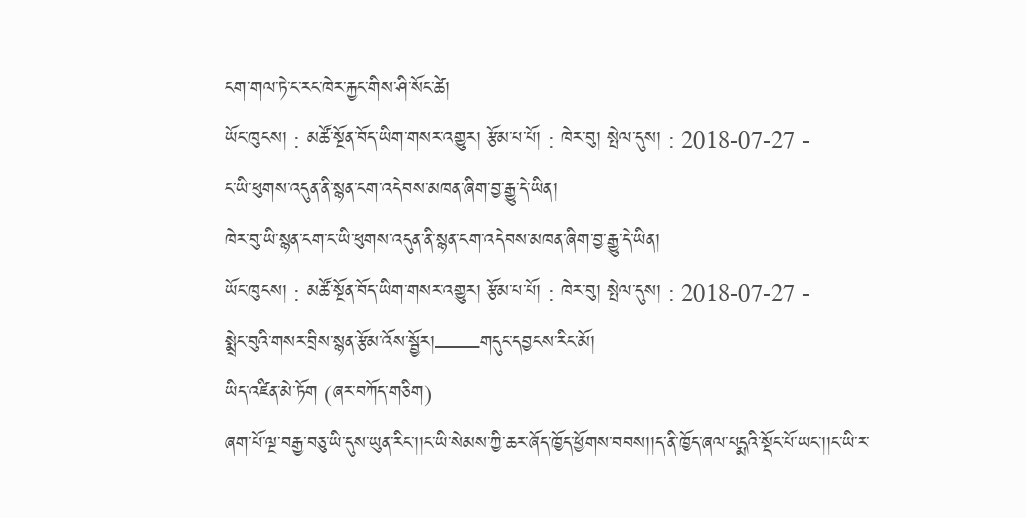ངག་གལ་ཏེ་ང་རང་ཁེར་རྐྱང་གིས་ཤི་སོང་ཚེ།
ཡོང་ཁུངས། : མཚོ་སྔོན་བོད་ཡིག་གསར་འགྱུར། རྩོམ་པ་པོ། : ཁེར་བུ། སྤེལ་དུས། : 2018-07-27 -
ང་ཡི་ཕུགས་འདུན་ནི་སྙན་ངག་འདེབས་མཁན་ཞིག་བྱ་རྒྱུ་དེ་ཡིན།
ཁེར་བུ་ཡི་སྙན་ངག་ང་ཡི་ཕུགས་འདུན་ནི་སྙན་ངག་འདེབས་མཁན་ཞིག་བྱ་རྒྱུ་དེ་ཡིན།
ཡོང་ཁུངས། : མཚོ་སྔོན་བོད་ཡིག་གསར་འགྱུར། རྩོམ་པ་པོ། : ཁེར་བུ། སྤེལ་དུས། : 2018-07-27 -
སྨྲེང་བུའི་གསར་བྲིས་སྙན་རྩོམ་འོས་སྦྱོར།——གདུང་དབྱངས་རིང་མོ།
ཡིད་འཛིན་མེ་ཏོག (ཞར་བཀོད་གཅིག)
ཞག་པོ་ལྔ་བརྒྱ་བཅུ་ཡི་དུས་ཡུན་རིང་།།ང་ཡི་སེམས་ཀྱི་ཆར་ཞོད་ཁྱོད་ཕྱོགས་བབས།།ད་ནི་ཁྱོད་ཞལ་པདྨའི་སྡོང་པོ་ཡང་།།ང་ཡི་ར་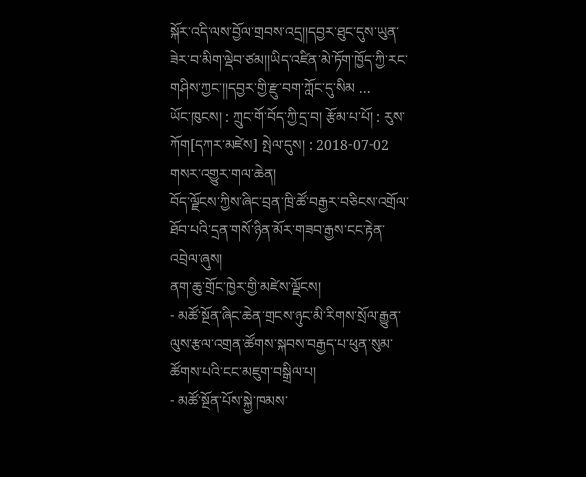སྐོར་འདི་ལས་བྱོལ་གྲབས་འདྲ།།དབྱར་ཐུང་དུས་ཡུན་ཟེར་བ་མིག་ལྡེབ་ཙམ།།ཡིད་འཛིན་མེ་ཏོག་ཁྱོད་ཀྱི་རང་གཤིས་ཀྱང་།།དབྱར་གྱི་རྫུ་བག་ཀློང་དུ་སིམ ...
ཡོང་ཁུངས། : ཀྲུང་གོ་བོད་ཀྱི་དྲ་བ། རྩོམ་པ་པོ། : རུས་ཀོག[དཀར་མཛེས] སྤེལ་དུས། : 2018-07-02
གསར་འགྱུར་གལ་ཆེན།
བོད་ལྗོངས་ཀྱིས་ཞིང་བྲན་ཁྲི་ཚོ་བརྒྱར་བཅིངས་འགྲོལ་ཐོབ་པའི་དྲན་གསོ་ཉིན་མོར་གཟབ་རྒྱས་ངང་རྟེན་འབྲེལ་ཞུས།
ནག་ཆུ་གྲོང་ཁྱེར་གྱི་མཛེས་ལྗོངས།
- མཚོ་སྔོན་ཞིང་ཆེན་གྲངས་ཉུང་མི་རིགས་སྲོལ་རྒྱུན་ལུས་རྩལ་འགྲན་ཚོགས་སྐབས་བརྒྱད་པ་ཕུན་སུམ་ཚོགས་པའི་ངང་མཇུག་བསྒྲིལ་པ།
- མཚོ་སྔོན་པོས་སྐྱེ་ཁམས་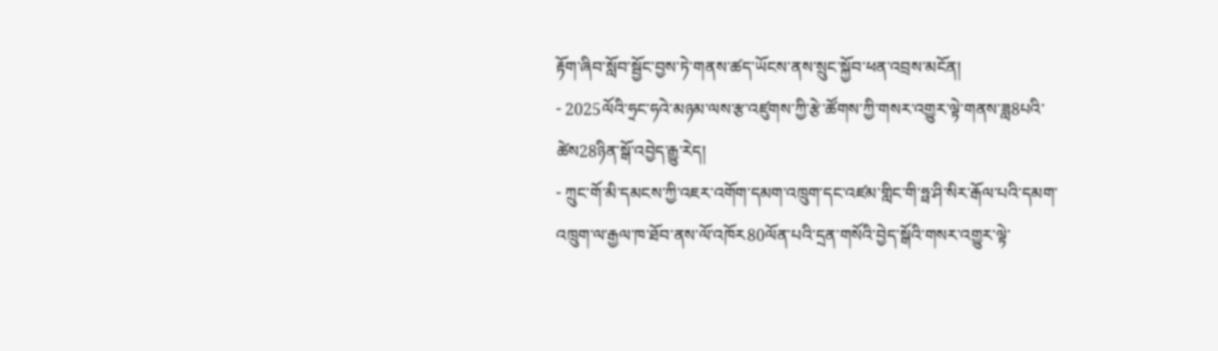རྟོག་ཞིབ་སློབ་སྦྱོང་བྱས་ཏེ་གནས་ཚད་ཡོངས་ནས་སྲུང་སྐྱོབ་ཕན་འབྲས་མངོན།
- 2025ལོའི་ཧྲང་ཧའེ་མཉམ་ལས་རྩ་འཛུགས་ཀྱི་རྩེ་ཚོགས་ཀྱི་གསར་འགྱུར་ལྟེ་གནས་ཟླ8པའི་ཚེས28ཉིན་སྒོ་འབྱེད་རྒྱུ་རེད།
- ཀྲུང་གོ་མི་དམངས་ཀྱི་འཇར་འགོག་དམག་འཁྲུག་དང་འཛམ་གླིང་གི་ཧྥ་ཤི་སིར་རྒོལ་པའི་དམག་འཁྲུག་ལ་རྒྱལ་ཁ་ཐོབ་ནས་ལོ་འཁོར80ལོན་པའི་དྲན་གསོའི་བྱེད་སྒོའི་གསར་འགྱུར་ལྟེ་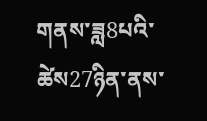གནས་ཟླ8པའི་ཚེས27ཉིན་ནས་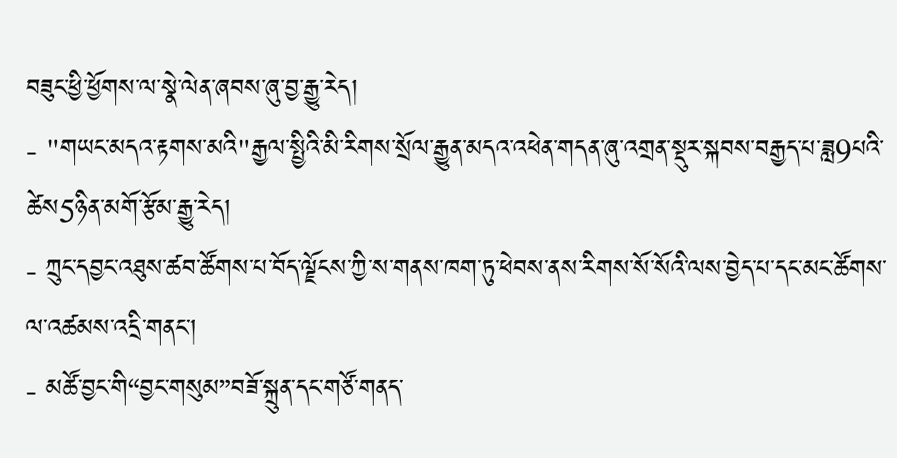བཟུང་ཕྱི་ཕྱོགས་ལ་སྣེ་ལེན་ཞབས་ཞུ་བྱ་རྒྱུ་རེད།
- "གཡང་མདའ་རྟགས་མའི"རྒྱལ་སྤྱིའི་མི་རིགས་སྲོལ་རྒྱུན་མདའ་འཕེན་གདན་ཞུ་འགྲན་སྡུར་སྐབས་བརྒྱད་པ་ཟླ9པའི་ཚེས5ཉིན་མགོ་རྩོམ་རྒྱུ་རེད།
- ཀྲུང་དབྱང་འཐུས་ཚབ་ཚོགས་པ་བོད་ལྗོངས་ཀྱི་ས་གནས་ཁག་ཏུ་ཕེབས་ནས་རིགས་སོ་སོའི་ལས་བྱེད་པ་དང་མང་ཚོགས་ལ་འཚམས་འདྲི་གནང་།
- མཚོ་བྱང་གི“བྱང་གསུམ”བཟོ་སྐྲུན་དང་གཙོ་གནད་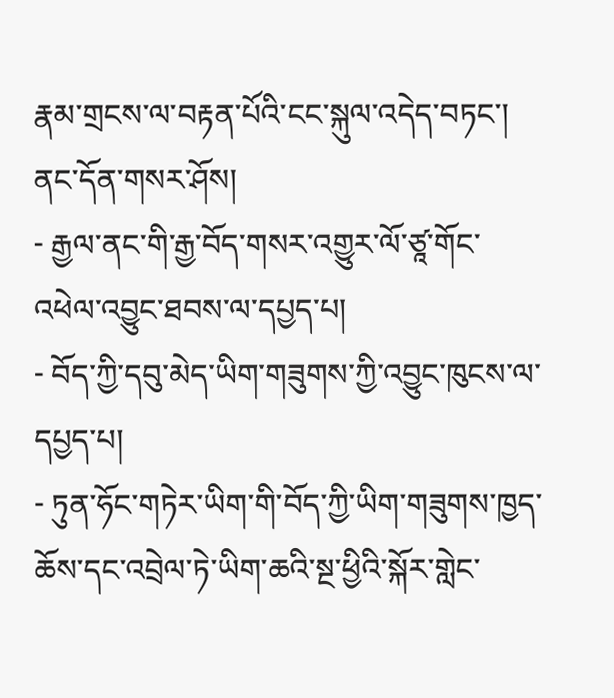རྣམ་གྲངས་ལ་བརྟན་པོའི་ངང་སྐུལ་འདེད་བཏང་།
ནང་དོན་གསར་ཤོས།
- རྒྱལ་ནང་གི་རྒྱ་བོད་གསར་འགྱུར་ལོ་ཙཱ་གོང་འཕེལ་འབྱུང་ཐབས་ལ་དཔྱད་པ།
- བོད་ཀྱི་དབུ་མེད་ཡིག་གཟུགས་ཀྱི་འབྱུང་ཁུངས་ལ་དཔྱད་པ།
- ཏུན་ཧོང་གཏེར་ཡིག་གི་བོད་ཀྱི་ཡིག་གཟུགས་ཁྱད་ཆོས་དང་འབྲེལ་ཏེ་ཡིག་ཆའི་སྔ་ཕྱིའི་སྐོར་གླེང་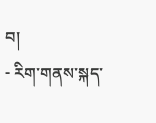བ།
- རིག་གནས་སྐད་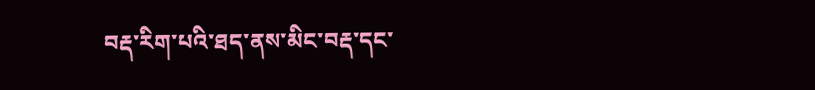བརྡ་རིག་པའི་ཐད་ནས་མིང་བརྡ་དང་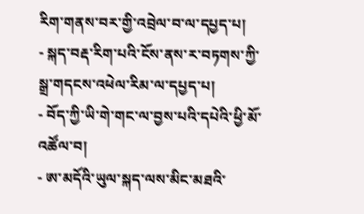རིག་གནས་བར་གྱི་འབྲེལ་བ་ལ་དཔྱད་པ།
- སྐད་བརྡ་རིག་པའི་ངོས་ནས་ར་བཏགས་ཀྱི་སྒྲ་གདངས་འཕེལ་རིམ་ལ་དཔྱད་པ།
- བོད་ཀྱི་ཡི་གེ་གང་ལ་བྱས་པའི་དཔེའི་ཕྱི་མོ་འཚོལ་བ།
- ཨ་མདོའི་ཡུལ་སྐད་ལས་མིང་མཐའི་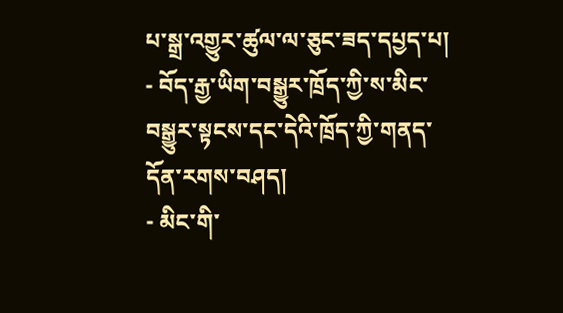པ་སྒྲ་འགྱུར་ཚུལ་ལ་ཅུང་ཟད་དཔྱད་པ།
- བོད་རྒྱ་ཡིག་བསྒྱུར་ཁྲོད་ཀྱི་ས་མིང་བསྒྱུར་སྟངས་དང་དེའི་ཁྲོད་ཀྱི་གནད་དོན་རགས་བཤད།
- མིང་གི་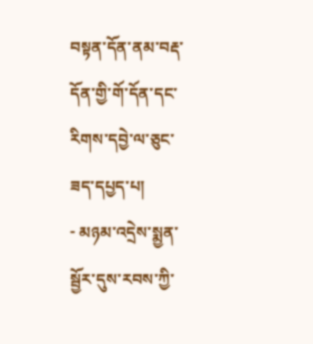བསྟན་དོན་ནམ་བརྡ་དོན་གྱི་གོ་དོན་དང་རིགས་དབྱེ་ལ་ཅུང་ཟད་དཔྱད་པ།
- མཉམ་འདྲེས་སྨྱན་སྦྱོར་དུས་རབས་ཀྱི་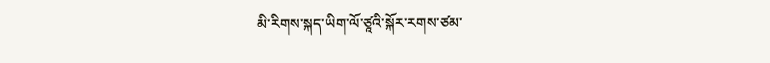མི་རིགས་སྐད་ཡིག་ལོ་ཙཱའི་སྐོར་རགས་ཙམ་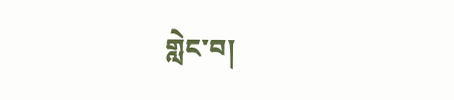གླེང་བ།